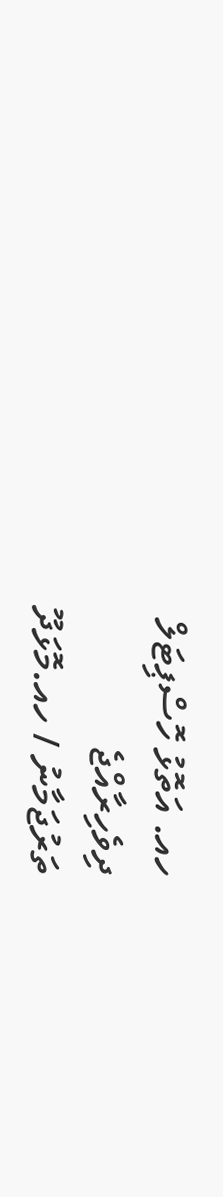ހއ. އަތޮޅު ހޮސްޕިޓަލް
ދިވެހިރާއްޖެ
ތަރުޖަމާނު / ހއ.މޮޅަދޫ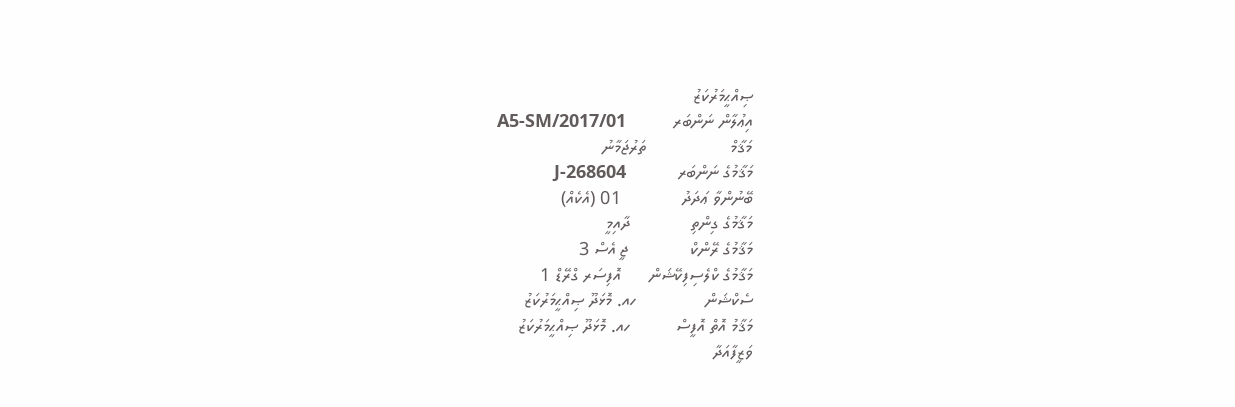ޞިއްޙީމަރުކަޒު
އިޢުލާން ނަންބަރ          A5-SM/2017/01
މަޤާމް                  ތަރުޖަމާނު
މަޤާމުގެ ނަންބަރ           J-268604
ބޭނުންވާ ޢަދަދު             01 (އެކެއް)
މަޤާމުގެ ގިންތި             ދާއިމީ
މަޤާމުގެ ރޭންކް             ޖީ އެސް 3
މަޤާމުގެ ކްލެސިފިކޭޝަން      އޮފިސަރ ގްރޭޑް 1
ސެކްޝަން               ހއ. މޮޅަދޫ ޞިއްޙީމަރުކަޒު
މަޤާމު އޮތް އޮފީސް          ހއ. މޮޅަދޫ ޞިއްޙީމަރުކަޒު
ވަޒީފާއަދާ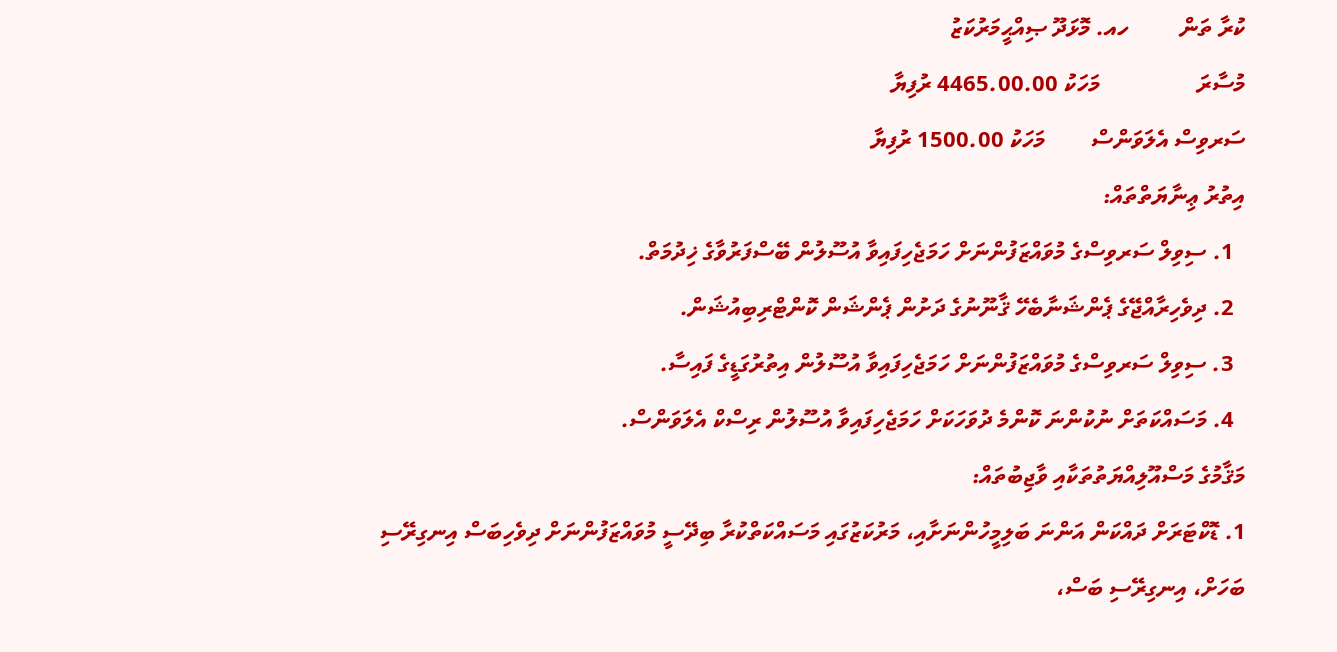ކުރާ ތަން         ހއ. މޮޅަދޫ ޞިއްޙީމަރުކަޒު
މުސާރަ                 މަހަކު 4465.00.00 ރުފިޔާ
ސަރވިސް އެލަވަންސް        މަހަކު 1500.00 ރުފިޔާ
އިތުރު ޢިނާޔަތްތައް:
  1. ސިވިލް ސަރވިސްގެ މުވައްޒަފުންނަށް ހަމަޖެހިފައިވާ އުސޫލުން ބޭސްފަރުވާގެ ޚިދުމަތް.
  2. ދިވެހިރާއްޖޭގެ ޕެންޝަނާބެހޭ ޤާނޫނުގެ ދަށުން ޕެންޝަން ކޮންޓްރިބިއުޝަން.
  3. ސިވިލް ސަރވިސްގެ މުވައްޒަފުންނަށް ހަމަޖެހިފައިވާ އުސޫލުން އިތުރުގަޑީގެ ފައިސާ.
  4. މަސައްކަތަށް ނުކުންނަ ކޮންމެ ދުވަހަކަށް ހަމަޖެހިފައިވާ އުސޫލުން ރިސްކް އެލަވަންސް.
މަޤާމުގެ މަސްއޫލިއްޔަތުތަކާއި ވާޖިބުތައް:
1. ޑޮކްޓަރަށް ދައްކަން އަންނަ ބަލިމީހުންނަށާއި، މަރުކަޒުގައި މަސައްކަތްކުރާ ބިދޭސީ މުވައްޒަފުންނަށް ދިވެހިބަސް އިނގިރޭސި ބަހަށް، އިނގިރޭސި ބަސް،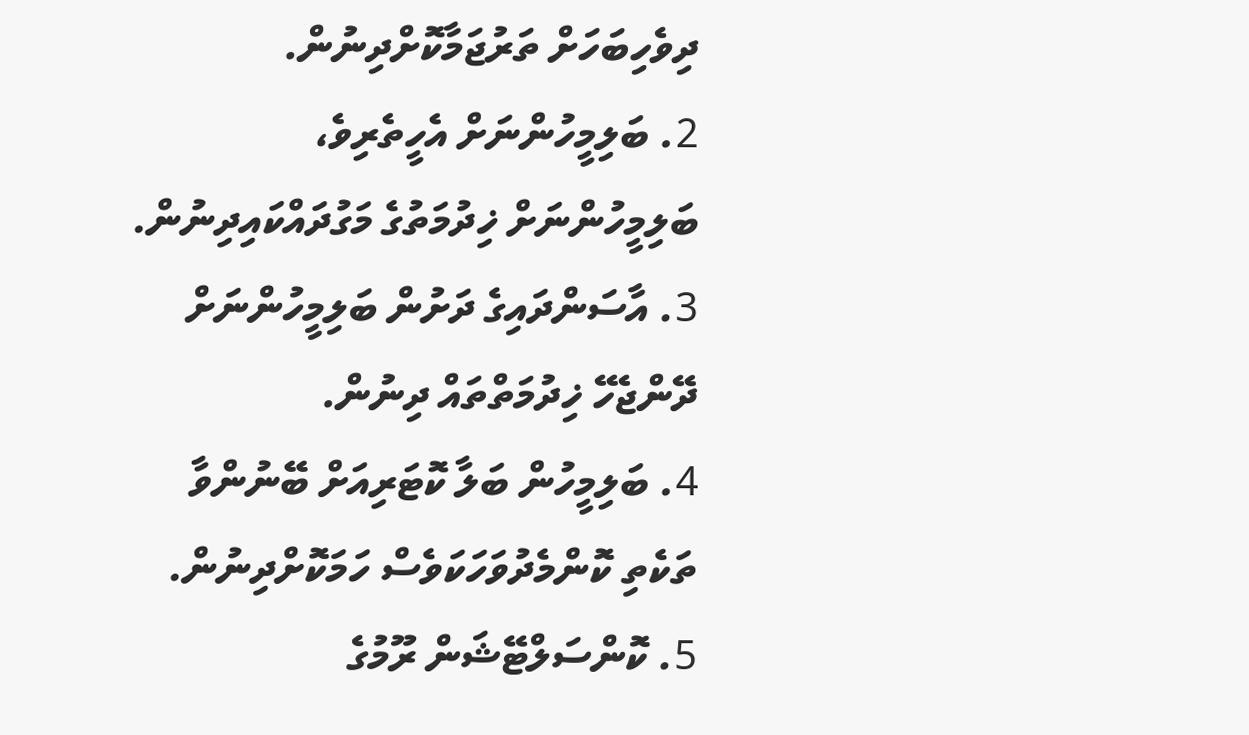ދިވެހިބަހަށް ތަރުޖަމާކޮށްދިނުން.
2. ބަލިމީހުންނަށް އެހީތެރިވެ، ބަލިމީހުންނަށް ޚިދުމަތުގެ މަގުދައްކައިދިނުން.
3. އާސަންދައިގެ ދަށުން ބަލިމީހުންނަށް ދޭންޖެހޭ ޚިދުމަތްތައް ދިނުން.
4. ބަލިމީހުން ބަލާ ކޮޓަރިއަށް ބޭނުންވާ ތަކެތި ކޮންމެދުވަހަކަވެސް ހަމަކޮށްދިނުން.
5. ކޮންސަލްޓޭޝަން ރޫމުގެ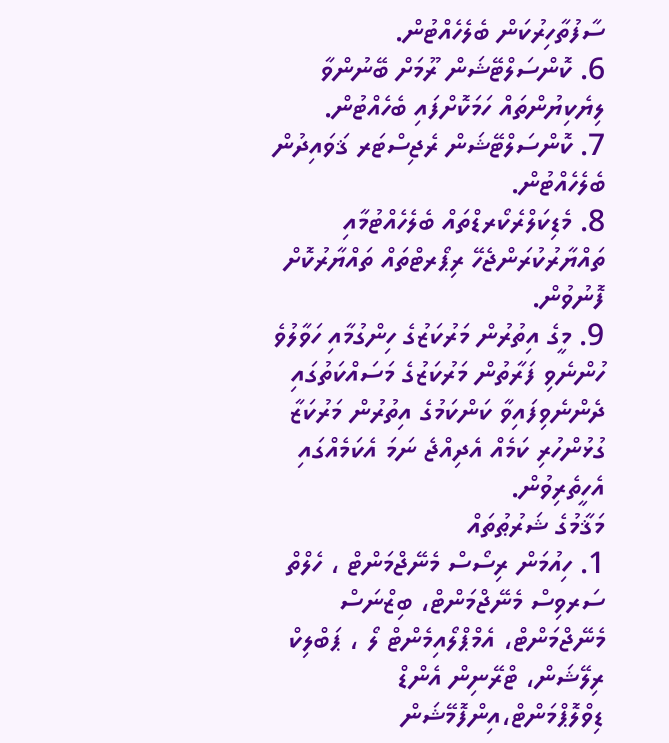ސާފުތާހިރުކަން ބެލެހެއްޓުން.
6. ކޮންސަލްޓޭޝަން ރޫމަށް ބޭނުންވާ ލިޔެކިޔުންތައް ހަމަކޮށްފައި ބެހެއްޓުން.
7. ކޮންސަލްޓޭޝަން ރެޖިސްޓަރ ޤަވައިދުން ބެލެހެއްޓުން.
8. މެޑިކަލްރެކޯރޑްތައް ބެލެހެއްޓުމާއި ތައްޔާރުކުރަންޖެހޭ ރިޕޯރޓްތައް ތައްޔާރުކޮށް ފޮނުވުން.
9. މީގެ އިތުރުން މަރުކަޒުގެ ހިންގުމާއި ހަވާލުވެ ހުންނެވި ފަރާތުން މަރުކަޒުގެ މަސައްކަތުގައި ދެންނެވިފައިވާ ކަންކަމުގެ އިތުރުން މަރުކަޒާ ގުޅުންހުރި ކަމެއް އެދިއްޖެ ނަމަ އެކަމެއްގައި އެހީތެރިވުން.
މަޤާމުގެ ޝަރުޠުތައް
1. ހިއުމަން ރިސޯސް މެނޭޖްމަންޓް ، ހެލްތް ސަރވިސް މެނޭޖްމަންޓް، ބިޒްނަސް މެނޭޖްމަންޓް، އެމްޕްލޯއިމެންޓް ލޯ ، ޕަބްލިކް ރިލޭޝަން، ޓްރޭނިން އެންޑް ޑިވްލޮޕްމަންޓް،އިންފޮމޭޝަން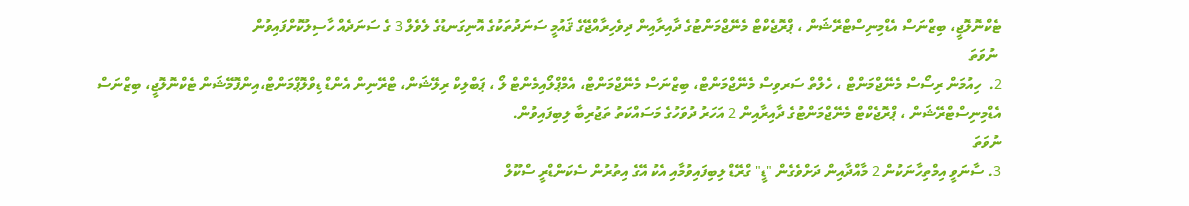ޓެކްނޮލޮޖީ، ބިޒްނަސް އެޑްމިނިސްޓްރޭޝަން ، ޕްރޮޖެކްޓް މެނޭޖްމަންޓުގެ ދާއިރާއިން ދިވެހިރާއްޖޭގެ ޤައުމީ ސަނަދުތަކުގެ އޮނިގަނޑުގެ ލެވެލް 3 ގެ ސަނަދެއް ހާސިލުކޮށްފައިވުން
 ނުވަތަ
2.  ހިއުމަން ރިސޯސް މެނޭޖްމަންޓް ، ހެލްތް ސަރވިސް މެނޭޖްމަންޓް، ބިޒްނަސް މެނޭޖްމަންޓް، އެމްޕްލޯއިމެންޓް ލޯ ، ޕަބްލިކް ރިލޭޝަން، ޓްރޭނިން އެންޑް ޑިވްލޮޕްމަންޓް،އިންފޮމޭޝަން ޓެކްނޮލޮޖީ، ބިޒްނަސް އެޑްމިނިސްޓްރޭޝަން ، ޕްރޮޖެކްޓް މެނޭޖްމަންޓުގެ ދާއިރާއިން 2 އަހަރު ދުވަހުގެ މަސައްކަތު ތަޖުރިބާ ލިބިފައިވުން.
ނުވަތަ
3. ސާނަވީ އިމްތިހާނަކުން 2 މާއްދާއިން ދަށްވެގެން "ޑީ" ގްރޭޑް ލިބިފައިވުމާއި އެކު އޭގެ އިތުރުން ސެކަންޑްރީ ސްކޫލް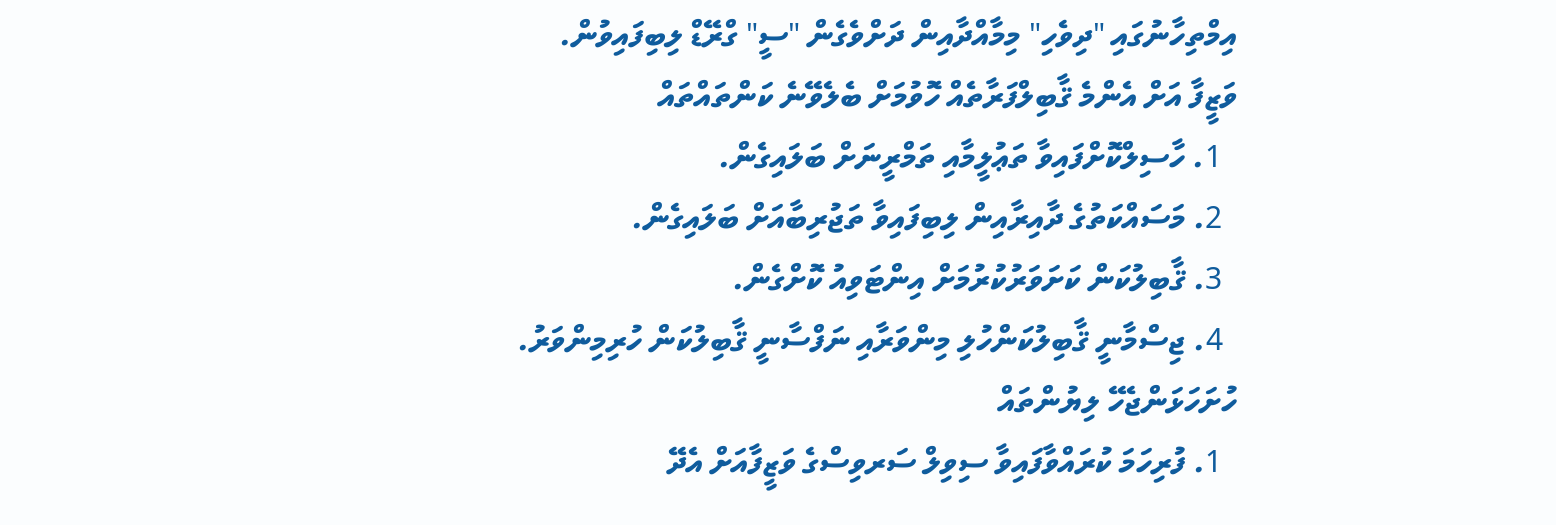އިމްތިހާނުގައި "ދިވެހި" މިމާއްދާއިން ދަށްވެގެން "ސީ" ގްރޭޑް ލިބިފައިވުން.
ވަޒީފާ އަށް އެންމެ ޤާބިލްފަރާތެއް ހޮވުމަށް ބެލެވޭނެ ކަންތައްތައް
  1. ހާސިލްކޮށްފައިވާ ތަޢުލީމާއި ތަމްރީނަށް ބަލައިގެން.
  2. މަސައްކަތުގެ ދާއިރާއިން ލިބިފައިވާ ތަޖުރިބާއަށް ބަލައިގެން.
  3. ޤާބިލުކަން ކަށަވަރުކުރުމަށް އިންޓަވިއު ކޮށްގެން.
  4. ޖިސްމާނީ ޤާބިލުކަންހުލި މިންވަރާއި ނަފްސާނީ ޤާބިލުކަން ހުރިމިންވަރު.
ހުށަހަޅަންޖެހޭ ލިޔުންތައް
  1. ފުރިހަމަ ކުރައްވާފައިވާ ސިވިލް ސަރވިސްގެ ވަޒީފާއަށް އެދޭ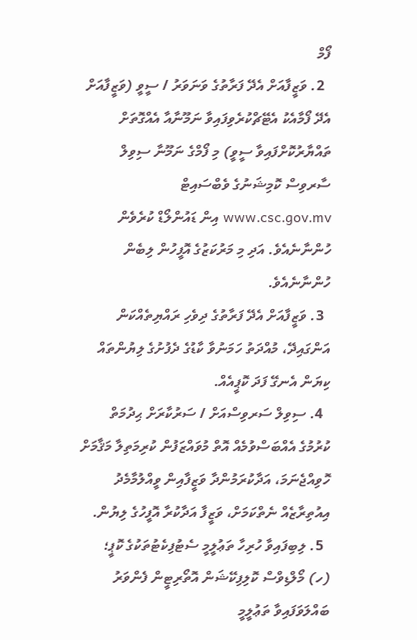ފޯމް
  2. ވަޒީފާއަށް އެދޭ ފަރާތުގެ ވަނަވަރު / ސީވީ (ވަޒީފާއަށް އެދޭ ފޯމާއެކު އެޓޭޗްކުރެވިފައިވާ ނަމޫނާއާ އެއްގޮތަށް ތައްޔާރުކޮށްފައިވާ ސީވީ) މި ފޯމްގެ ނަމޫނާ ސިވިލް ސާރވިސް ކޮމިޝަނުގެ ވެބްސައިޓް www.csc.gov.mv އިން ޑައުންލޯޑް ކުރެވެން ހުންނާނެއެވެ. އަދި މި މަރުކަޒުގެ އޮފީހުން ލިބެން ހުންނާނެއެވެ.
  3. ވަޒީފާއަށް އެދޭ ފަރާތުގެ ދިވެހި ރައްޔިތެއްކަން އަންގައިދޭ، މުއްދަތު ހަމަނުވާ ކާޑުގެ ދެފުށުގެ ލިޔުންތައް ކިޔަން އެނގޭ ފަދަ ކޮޕީއެއް.
  4. ސިވިލް ސަރވިސްއަށް / ސަރުކާރަށް ޙިދުމަތް ކުރުމުގެ އެއްބަސްވުމެއް އޮތް މުވައްޒަފުން ކުރިމަތިލާ މަޤާމަށް ހޮވިއްޖެނަމަ، އަދާކުރަމުންދާ ވަޒީފާއިން ވީއްލުމާމެދު އިއުތިރާޒެއް ނެތްކަމަށް، ވަޒީފާ އަދާކުރާ އޮފީހުގެ ލިޔުން.
  5. ލިބިފައިވާ ހުރިހާ ތަޢުލީމީ ސެޓުފިކެޓުތަކުގެ ކޮޕީ؛
(ހ) މޯލްޑިވްސް ކޮލިފިކޭޝަން އޮތޯރިޓީން ފެންވަރު ބައްލަވަފައިވާ ތަޢުލީމީ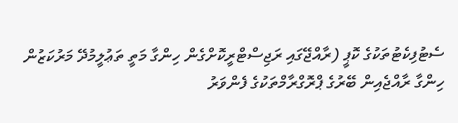ސެޓުފިކެޓުތަކުގެ ކޮޕީ (ރާއްޖޭގައި ރަޖިސްޓްރީކޮށްގެން ހިންގާ މަތީ ތަޢުލީމުދޭ މަރުކަޒުން ހިންގާ ރާއްޖެއިން ބޭރުގެ ޕްރޮގްރާމްތަކުގެ ފެންވަރު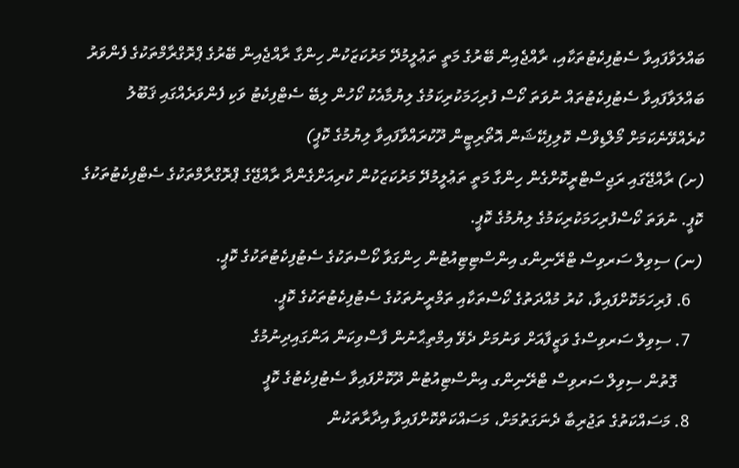ބައްލަވާފައިވާ ސެޓުފިކެޓުތަކާއި، ރާއްޖެއިން ބޭރުގެ މަތީ ތަޢުލީމުދޭ މަރުކަޒަކުން ހިންގާ ރާއްޖެއިން ބޭރުގެ ޕްރޮގްރާމްތަކުގެ ފެންވަރު ބައްލަވާފައިވާ ސެޓުފިކެޓުތައް ނުވަތަ ކޯސް ފުރިހަމަކުރިކަމުގެ ލިޔުމާއެކު ކޯހުން ލިބޭ ސެޓްފިކެޓު ވަކި ފެންވަރެއްގައި ޤަބޫލު ކުރެއްވޭނެކަމަށް މޯލްޑިވްސް ކޮލިފިކޭޝަން އޮތޯރިޓީން ދޫކުރައްވާފައިވާ ލިޔުމުގެ ކޮޕީ)
(ށ) ރާއްޖޭގައި ރަޖިސްޓްރީކޮށްގެން ހިންގާ މަތީ ތަޢުލީމުދޭ މަރުކަޒަކުން ކުރިއަށްގެންދާ ރާއްޖޭގެ ޕްރޮގްރާމްތަކުގެ ސެޓްފިކެޓުތަކުގެ ކޮޕީ. ނުވަތަ ކޯސްފުރިހަމަކުރިކަމުގެ ލިޔުމުގެ ކޮޕީ.
(ނ) ސިވިލް ސަރވިސް ޓްރޭނިންގ އިންސްޓިޓިއުޓުން ހިންގަވާ ކޯސްތަކުގެ ސެޓުފިކެޓުތަކުގެ ކޮޕީ.
   6. ފުރިހަމަކޮށްފައިވާ، ކުރު މުއްދަތުގެ ކޯސްތަކާއި ތަމްރީނުތަކުގެ ސެޓުފިކެޓުތަކުގެ ކޮޕީ.
   7. ސިވިލް ސަރވިސްގެ ވަޒީފާއަށް ވަނުމަށް ދެވޭ އިމްތިޙާނުން ފާސްވިކަން އަންގައިދިނުމުގެ
      ގޮތުން ސިވިލް ސަރވިސް ޓްރޭނިންގ އިންސްޓިއުޓުން ދޫކޮށްފައިވާ ސެޓުފިކެޓުގެ ކޮޕީ
   8. މަސައްކަތުގެ ތަޖުރިބާ ދެނަގަތުމަށް، މަސައްކަތްކޮށްފައިވާ އިދާރާތަކުން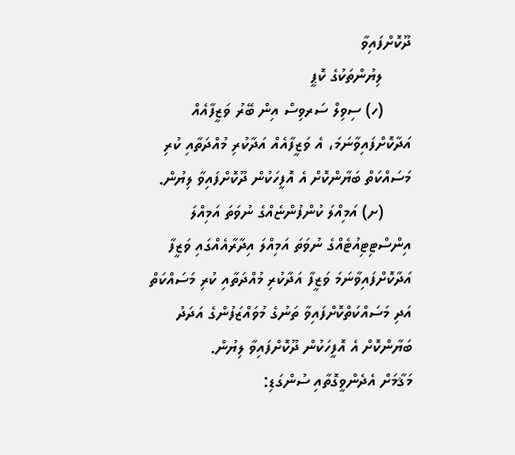ދޫކޮށްފައިވާ
      ލިޔުންތަކުގެ ކޮޕީ
      (ހ) ސިވިލް ސަރވިސް އިން ބޭރު ވަޒީފާއެއް އަދާކޮށްފައިވާނަމަ، އެ ވަޒީފާއެއް އަދާކުރި މުއްދަތާއި ކުރި މަސައްކަތް ބަޔާންކޮށް އެ އޮފީހަކުން ދޫކޮށްފައިވާ ލިޔުން.
      (ށ) އަމިއްލަ ކުންފުންޏެއްގެ ނުވަތަ އަމިއްލަ އިންސްޓިޓިއުޓެއްގެ ނުވަތަ އަމިއްލަ އިދާރާއެއްގައި ވަޒީފާ އަދާކޮށްފައިވާނަމަ ވަޒީފާ އަދާކުރި މުއްދަތާއި ކުރި މަސައްކަތް އަދި މަސައްކަތްކޮށްފައިވާ ތަނުގެ މުވައްޒަފުންގެ އަދަދު ބަޔާންކޮށް އެ އޮފީހަކުން ދޫކޮށްފައިވާ ލިޔުން.
މަޤާމަށް އެދެންވީގޮތާއި ސުންގަޑި: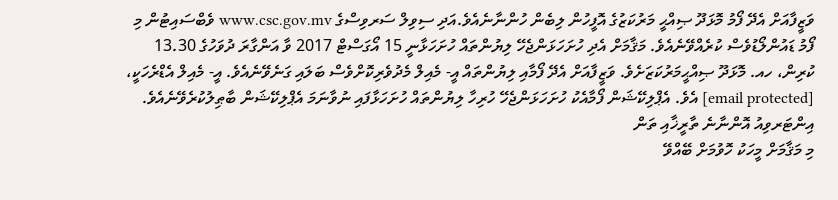ވަޒީފާއަށް އެދޭ ފޯމު މޮޅަދޫ ޞިއްޙީ މަރުކަޒުގެ އޮފީހުން ލިބެން ހުންނާނެއެވެ.އަދި ސިވިލް ސަރވިސްގެ www.csc.gov.mv ވެބްސައިޓުން މި ފޯމު ޑައުންލޯޑުވެސް ކުރެއްވޭނެއެވެ. މަޤާމަށް އެދި ހުށަހަޅަންޖެހޭ ލިޔުންތައް ހުށަހަޅާނީ 15 އޯގަސްޓް 2017 ވާ އަންގާރަ ދުވަހުގެ 13.30 ކުރިން، ހއ. މޮޅަދޫ ޞިއްޙީމަރުކަޒަށެވެ. ވަޒީފާއަށް އެދޭ ފޯމާއި ލިޔުންތައް އީ- މެއިލް މެދުވެރިކޮށްވެސް ބަލައި ގަނެވޭނެއެވެ. އީ- މެއިލް އެޑްރެހަކީ، [email protected] އެވެ. އެޕްލިކޭޝަން ފޯމާއެކު ހުށަހަޅަންޖެހޭ ހުރިހާ ލިޔުންތައް ހުށަހަޅާފައި ނުވާނަމަ އެޕްލިކޭޝަން ބާޠިލުކުރެވޭނެއެވެ.
އިންޓަރވިއު އޮންނާނެ ތާރީޚާއި ތަން
މި މަޤާމަށް މީހަކު ހޮވުމަށް ބޭއްވޭ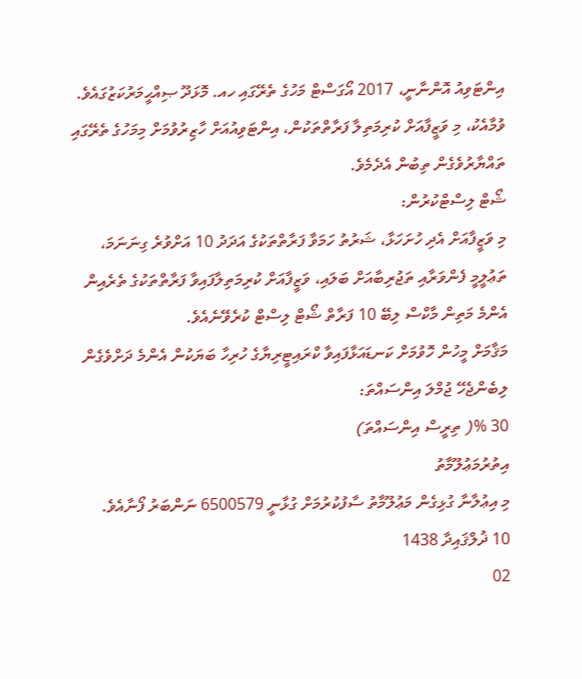އިންޓަވިއު އޮންނާނީ، 2017 އޯގަސްޓް މަހުގެ ތެރޭގައި ހއ. މޮޅަދޫ ޞިއްޙީމަރުކަޒުގައެވެ. ވުމާއެކު، މި ވަޒީފާއަށް ކުރިމަތިލާ ފަރާތްތަކުން، އިންޓަވިއުއަށް ހާޒިރުވުމަށް މިމަހުގެ ތެރޭގައި ތައްޔާރުވެގެން ތިބުން އެދެމެވެ.
ޝޯޓް ލިސްޓްކުރުން:
މި ވަޒީފާއަށް އެދި ހުށަހަޅާ، ޝަރުތު ހަމަވާ ފަރާތްތަކުގެ އަދަދު 10 އަށްވުރެ ގިނަނަމަ، ތަޢުލީމީ ފެންވަރާއި ތަޖުރިބާއަށް ބަލައި، ވަޒީފާއަށް ކުރިމަތިލާފައިވާ ފަރާތްތަކުގެ ތެރެއިން އެންމެ މަތިން މާކްސް ލިބޭ 10 ފަރާތް ޝޯޓް ލިސްޓް ކުރެވޭނެއެވެ.
މަޤާމަށް މީހުން ހޮވުމަށް ކަނޑައަޅާފައިވާ ކްރައިޓީރިޔާގެ ހުރިހާ ބަޔަކުން އެންމެ ދަށްވެގެން ލިބެންޖެހޭ ޖުމްލަ އިންސައްތަ:
30 %( ތިރީސް އިންސައްތަ)
އިތުރުމަޢުލޫމާތު
މި އިޢުލާނާ ގުޅިގެން މަޢުލޫމާތު ސާފުކުރުމަށް ގުޅާނީ 6500579 ނަންބަރު ފޯނާއެވެ.
10 ޛުލްޤައިދާ 1438
02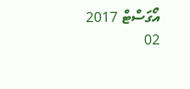އޯގަސްޓް 2017
02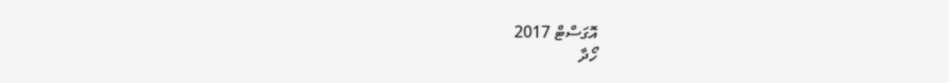އޮގަސްޓް 2017
ހޯދާ